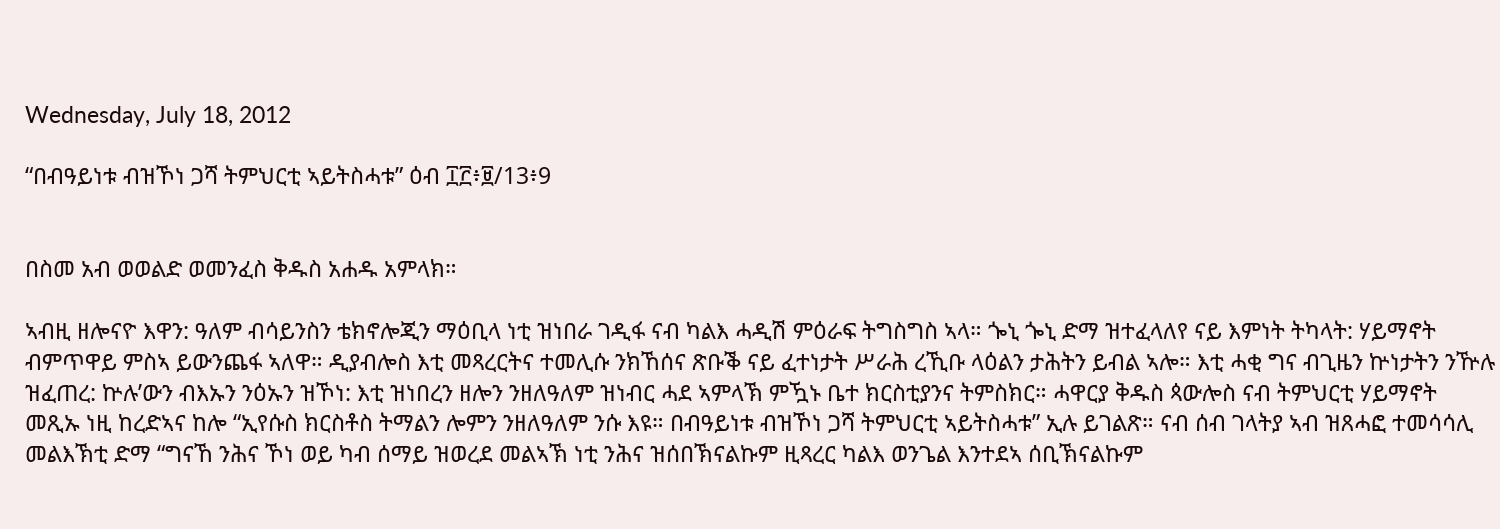Wednesday, July 18, 2012

“በብዓይነቱ ብዝኾነ ጋሻ ትምህርቲ ኣይትስሓቱ” ዕብ ፲፫፥፱/13፥9


በስመ አብ ወወልድ ወመንፈስ ቅዱስ አሐዱ አምላክ።

ኣብዚ ዘሎናዮ እዋን: ዓለም ብሳይንስን ቴክኖሎጂን ማዕቢላ ነቲ ዝነበራ ገዲፋ ናብ ካልእ ሓዲሽ ምዕራፍ ትግስግስ ኣላ። ጐኒ ጐኒ ድማ ዝተፈላለየ ናይ እምነት ትካላት: ሃይማኖት ብምጥዋይ ምስኣ ይውንጨፋ ኣለዋ። ዲያብሎስ እቲ መጻረርትና ተመሊሱ ንክኸሰና ጽቡቕ ናይ ፈተነታት ሥራሕ ረኺቡ ላዕልን ታሕትን ይብል ኣሎ። እቲ ሓቂ ግና ብጊዜን ኵነታትን ንዅሉ ዝፈጠረ: ኵሉ’ውን ብእኡን ንዕኡን ዝኾነ: እቲ ዝነበረን ዘሎን ንዘለዓለም ዝነብር ሓደ ኣምላኽ ምዃኑ ቤተ ክርስቲያንና ትምስክር። ሓዋርያ ቅዱስ ጳውሎስ ናብ ትምህርቲ ሃይማኖት መጺኡ ነዚ ከረድኣና ከሎ “ኢየሱስ ክርስቶስ ትማልን ሎምን ንዘለዓለም ንሱ እዩ። በብዓይነቱ ብዝኾነ ጋሻ ትምህርቲ ኣይትስሓቱ” ኢሉ ይገልጽ። ናብ ሰብ ገላትያ ኣብ ዝጸሓፎ ተመሳሳሊ መልእኽቲ ድማ “ግናኸ ንሕና ኾነ ወይ ካብ ሰማይ ዝወረደ መልኣኽ ነቲ ንሕና ዝሰበኽናልኩም ዚጻረር ካልእ ወንጌል እንተደኣ ሰቢኽናልኩም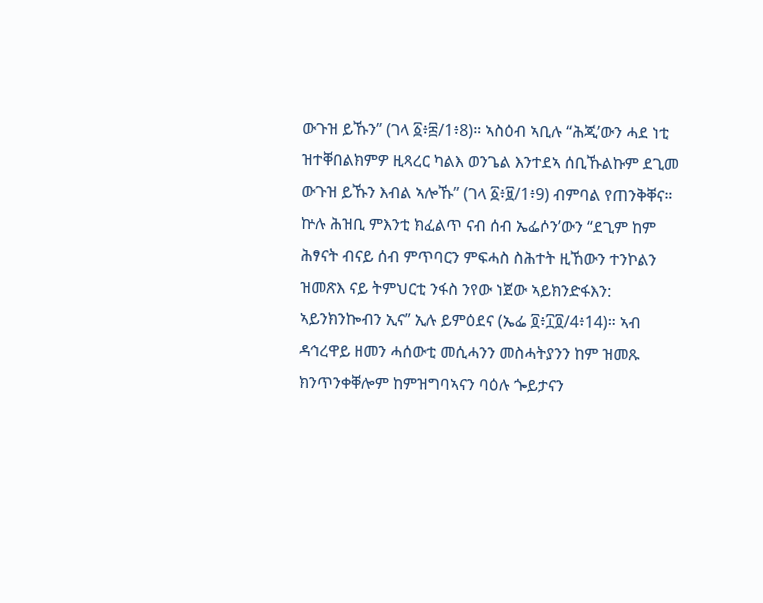ውጉዝ ይኹን” (ገላ ፩፥፰/1፥8)። ኣስዕብ ኣቢሉ “ሕጂ’ውን ሓደ ነቲ ዝተቐበልክምዎ ዚጻረር ካልእ ወንጌል እንተደኣ ሰቢኹልኩም ደጊመ ውጉዝ ይኹን እብል ኣሎኹ” (ገላ ፩፥፱/1፥9) ብምባል የጠንቅቐና። ኵሉ ሕዝቢ ምእንቲ ክፈልጥ ናብ ሰብ ኤፌሶን’ውን “ደጊም ከም ሕፃናት ብናይ ሰብ ምጥባርን ምፍሓስ ስሕተት ዚኸውን ተንኮልን ዝመጽእ ናይ ትምህርቲ ንፋስ ንየው ነጀው ኣይክንድፋእን: ኣይንክንኰብን ኢና” ኢሉ ይምዕደና (ኤፌ ፬፥፲፬/4፥14)። ኣብ ዳኅረዋይ ዘመን ሓሰውቲ መሲሓንን መስሓትያንን ከም ዝመጹ ክንጥንቀቐሎም ከምዝግባኣናን ባዕሉ ጐይታናን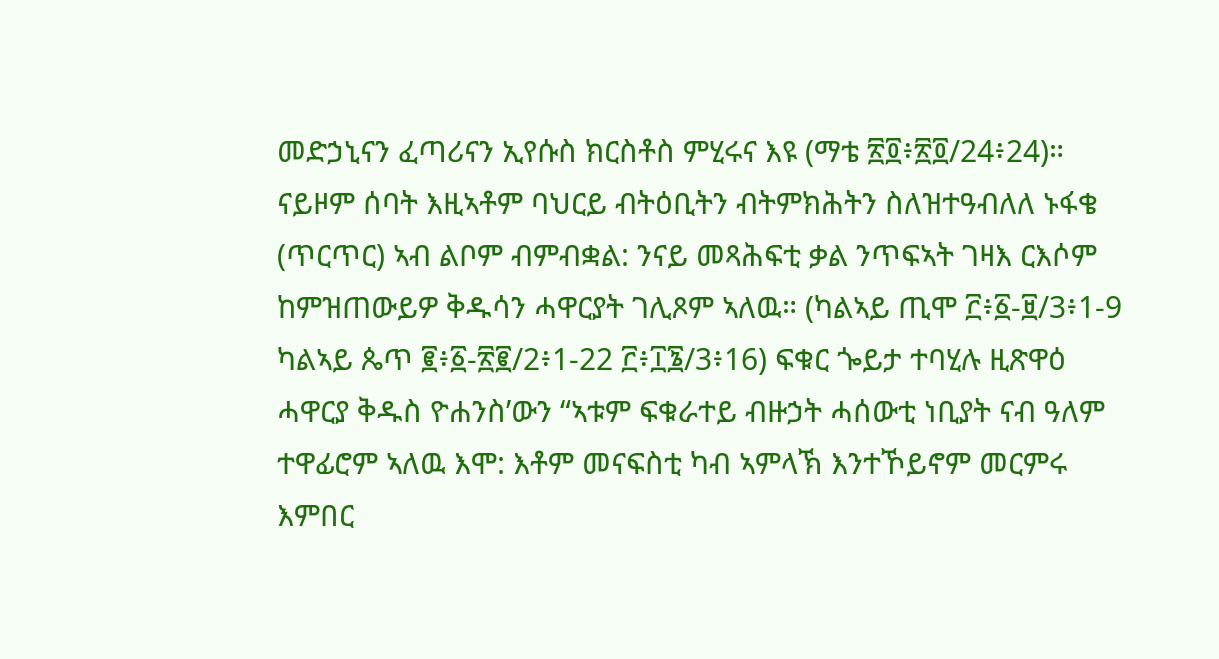መድኃኒናን ፈጣሪናን ኢየሱስ ክርስቶስ ምሂሩና እዩ (ማቴ ፳፬፥፳፬/24፥24)። ናይዞም ሰባት እዚኣቶም ባህርይ ብትዕቢትን ብትምክሕትን ስለዝተዓብለለ ኑፋቄ (ጥርጥር) ኣብ ልቦም ብምብቋል: ንናይ መጻሕፍቲ ቃል ንጥፍኣት ገዛእ ርእሶም ከምዝጠውይዎ ቅዱሳን ሓዋርያት ገሊጾም ኣለዉ። (ካልኣይ ጢሞ ፫፥፩-፱/3፥1-9 ካልኣይ ጴጥ ፪፥፩-፳፪/2፥1-22 ፫፥፲፮/3፥16) ፍቁር ጐይታ ተባሂሉ ዚጽዋዕ ሓዋርያ ቅዱስ ዮሐንስ’ውን “ኣቱም ፍቁራተይ ብዙኃት ሓሰውቲ ነቢያት ናብ ዓለም ተዋፊሮም ኣለዉ እሞ: እቶም መናፍስቲ ካብ ኣምላኽ እንተኾይኖም መርምሩ እምበር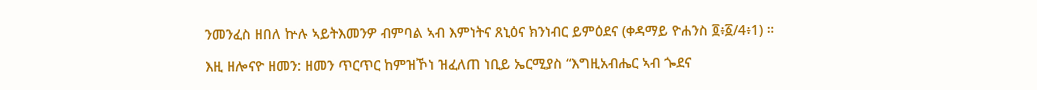ንመንፈስ ዘበለ ኵሉ ኣይትእመንዎ ብምባል ኣብ እምነትና ጸኒዕና ክንነብር ይምዕደና (ቀዳማይ ዮሐንስ ፬፥፩/4፥1) ።

እዚ ዘሎናዮ ዘመን: ዘመን ጥርጥር ከምዝኾነ ዝፈለጠ ነቢይ ኤርሚያስ “እግዚአብሔር ኣብ ጐደና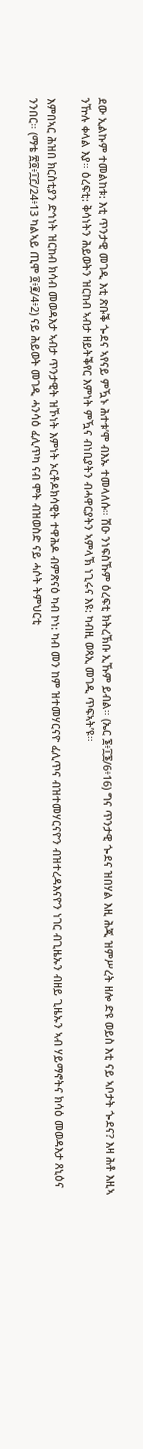ደው ኢልኩም ተመልከቱ: እቲ ጥንታዊ መገዲ እቲ ጽቡቕ ጐደና ኣየናይ ምዃኑ ሕተቱ’ሞ ብእኡ ተመላለሱ። ሽዑ ንነፍስኹም ዕረፍቲ ክትረኽቡ ኢኹም ይብል። (ኤር ፮፥፲፮/6፥16) ግና ጥንታዊ ጐደና ዝበሃል እዚ ሕጂ ዝምሥረት ዘሎ ድዩ ወይስ እቲ ናይ ኣቦታት ጐደና? እዛ ሕቶ እዚኣ ንዅሉ ቀላል እያ። ዕረፍቲ: ቅሳነትን ሕይወትን ዝርከብ ኣብታ ዘይትቕየር እምነት ምዃና ብነቢያትን ብሓዋርያትን ኣምላኽ ነጊሩና እዩ: ካብዚ ወጻኢ መገዲ ጥፍኣት’ዩ።

እምበኣር ሕዝበ ክርስቲያን ድኅነት ዝርከብ ክሳብ መወዳእታ ኣብታ ጥንታዊት ዝኾነት እምነት ኦርቶዶክሳዊት ተዋሕዶ ብምጽናዕ ካብ ኮነ: ካብ መን ከም ዝተመሃርናዮ ፈሊጥና ብዝተመሃርናዮን ብዝተረዳእናዮን ነገር ብጊዜኡን ብዘይ ጊዜኡን ኣብ ሃይማኖትና ክሳዕ መወዳእታ ጸኒዕና ንንበር። (ማቴ ፳፬፥፲፫/24፥13 ካልኣይ ጢሞ ፬፥፪/4፥2) ናይ ሕይወት መገዲ ሓንሳዕ ፈሊጥካ ናብ ሞት ብዝወስድ ናይ ሓሶት ትምህርቲ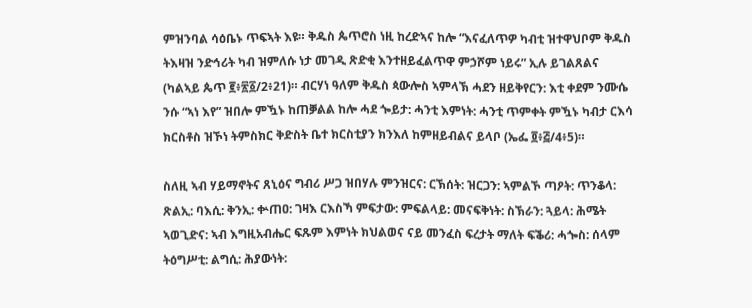ምዝንባል ሳዕቤኑ ጥፍኣት እዩ። ቅዱስ ጴጥሮስ ነዚ ከረድኣና ከሎ “እናፈለጥዎ ካብቲ ዝተዋህቦም ቅዱስ ትእዛዝ ንድኅሪት ካብ ዝምለሱ ነታ መገዲ ጽድቂ እንተዘይፈልጥዋ ምኃሾም ነይሩ” ኢሉ ይገልጸልና (ካልኣይ ጴጥ ፪፥፳፩/2፥21)። ብርሃነ ዓለም ቅዱስ ጳውሎስ ኣምላኽ ሓደን ዘይቅየርን: እቲ ቀደም ንሙሴ ንሱ “ኣነ እየ” ዝበሎ ምዃኑ ከጠቓልል ከሎ ሓደ ጐይታ: ሓንቲ እምነት: ሓንቲ ጥምቀት ምዃኑ ካብታ ርእሳ ክርስቶስ ዝኾነ ትምስክር ቅድስት ቤተ ክርስቲያን ክንእለ ከምዘይብልና ይላቦ (ኤፌ ፬፥፭/4፥5)።

ስለዚ ኣብ ሃይማኖትና ጸኒዕና ግብሪ ሥጋ ዝበሃሉ ምንዝርና: ርኽሰት: ዝርጋን: ኣምልኾ ጣዖት: ጥንቆላ: ጽልኢ: ባእሲ: ቅንኢ: ቍጠዐ: ገዛእ ርእስኻ ምፍታው: ምፍልላይ: መናፍቅነት: ስኽራን: ጓይላ: ሕሜት ኣወጊድና: ኣብ እግዚአብሔር ፍጹም እምነት ክህልወና ናይ መንፈስ ፍረታት ማለት ፍቕሪ: ሓጐስ: ሰላም ትዕግሥቲ: ልግሲ: ሕያውነት: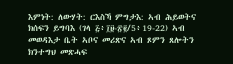እምነት: ለውሃት: ርእስኻ ምግታእ: ኣብ ሕይወትና ክሰፍን ይግባእ (ገላ ፭፥፲፱-፳፪/5፥19-22) ኣብ መወዳእታ ቤት ኣቦና መሪጽና ኣብ ጾምን ጸሎትን ክንተግህ መጽሓፍ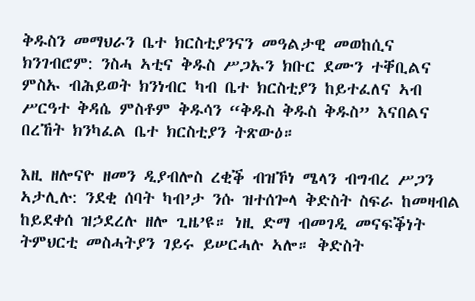ቅዱስን መማህራን ቤተ ክርስቲያንናን መዓልታዊ መወከሲና ክንገብሮም: ንስሓ ኣቲና ቅዱስ ሥጋኡን ክቡር ደሙን ተቐቢልና ምስኡ ብሕይወት ክንነብር ካብ ቤተ ክርስቲያን ከይተፈለና ኣብ ሥርዓተ ቅዳሴ ምስቶም ቅዱሳን “ቅዱስ ቅዱስ ቅዱስ” እናበልና በረኸት ክንካፈል ቤተ ክርስቲያን ትጽውዕ።

እዚ ዘሎናዮ ዘመን ዲያብሎስ ረቂቕ ብዝኾነ ሜላን ብግብረ ሥጋን ኣታሊሉ: ንደቂ ሰባት ካብ’ታ ንሱ ዝተሰጐላ ቅድስት ስፍራ ከመዛብል ከይደቀሰ ዝኃደረሉ ዘሎ ጊዜ’ዩ። ነዚ ድማ ብመገዲ መናፍቕነት ትምህርቲ መስሓትያን ገይሩ ይሠርሓሉ ኣሎ። ቅድስት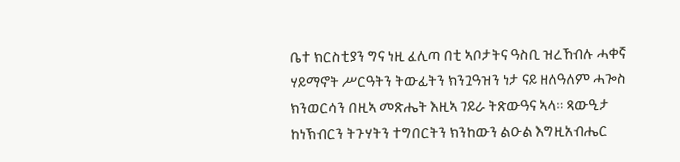ቤተ ክርስቲያን ግና ነዚ ፈሊጣ በቲ ኣቦታትና ዓስቢ ዝረኸብሉ ሓቀኛ ሃይማኖት ሥርዓትን ትውፊትን ክንጓዓዝን ነታ ናይ ዘለዓለም ሓጐስ ክንወርሳን በዚኣ መጽሔት እዚኣ ገይራ ትጽውዓና ኣላ። ጻውዒታ ከነኽብርን ትጉሃትን ተግበርትን ክንከውን ልዑል እግዚአብሔር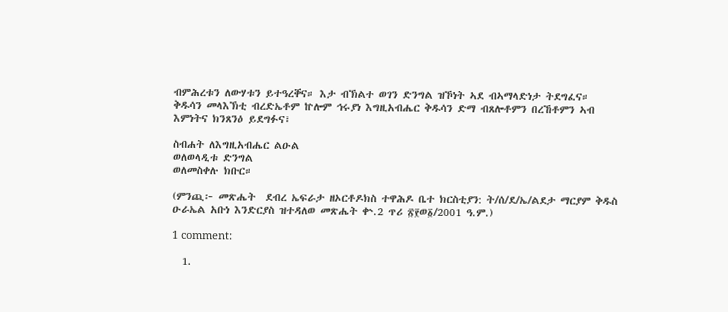ብምሕረቱን ለውሃቱን ይተዓረቐና። እታ ብኽልተ ወገን ድንግል ዝኾነት ኣደ ብኣማላድነታ ትደግፈና። ቅዱሳን መላእኽቲ ብረድኤቶም ኵሎም ኅሩያነ እግዚአብሔር ቅዱሳን ድማ ብጸሎቶምን በረኸቶምን ኣብ እምነትና ክንጸንዕ ይደግፉና፣

ስብሐት ለእግዚአብሔር ልዑል
ወለወላዲቱ ድንግል
ወለመስቀሉ ክቡር።

(ምንጪ፦ መጽሔት  ደብረ ኤፍራታ ዘኦርቶዶክስ ተዋሕዶ ቤተ ክርስቲያን: ት/ሰ/ደ/ኤ/ልደታ ማርያም ቅዱስ ዑራኤል አቡነ እንድርያስ ዝተዳለወ መጽሔት ቍ.2 ጥሪ ፳፻ወ፩/2001 ዓ.ም.)

1 comment:

  1.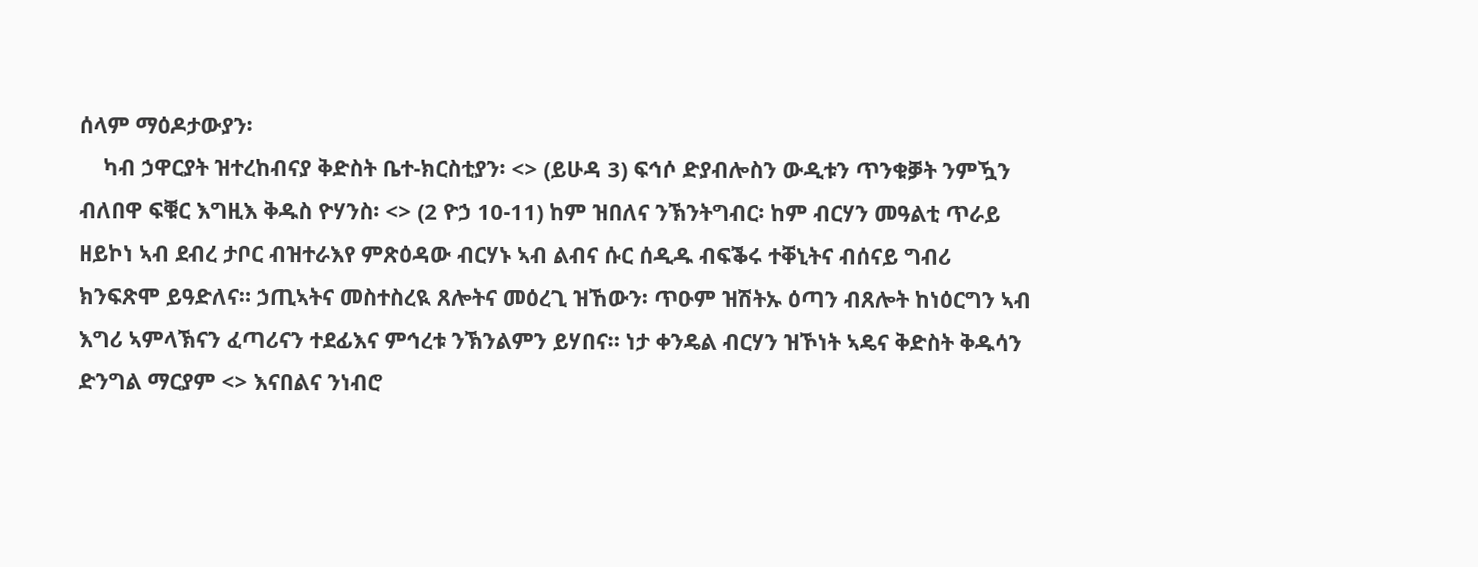ሰላም ማዕዶታውያን፡
    ካብ ኃዋርያት ዝተረከብናያ ቅድስት ቤተ-ክርስቲያን፡ <> (ይሁዳ 3) ፍኅሶ ድያብሎስን ውዲቱን ጥንቁቓት ንምዃን ብለበዋ ፍቑር እግዚእ ቅዱስ ዮሃንስ፡ <> (2 ዮኃ 10-11) ከም ዝበለና ንኽንትግብር፡ ከም ብርሃን መዓልቲ ጥራይ ዘይኮነ ኣብ ደብረ ታቦር ብዝተራእየ ምጽዕዳው ብርሃኑ ኣብ ልብና ሱር ሰዲዱ ብፍቕሩ ተቐኒትና ብሰናይ ግብሪ ክንፍጽሞ ይዓድለና። ኃጢኣትና መስተስረዪ ጸሎትና መዕረጊ ዝኸውን፡ ጥዑም ዝሽትኡ ዕጣን ብጸሎት ከነዕርግን ኣብ እግሪ ኣምላኽናን ፈጣሪናን ተደፊእና ምኅረቱ ንኽንልምን ይሃበና። ነታ ቀንዴል ብርሃን ዝኾነት ኣዴና ቅድስት ቅዱሳን ድንግል ማርያም <> እናበልና ንነብሮ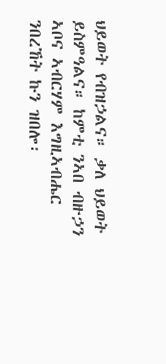ህይወት የብዝኃልና። ቃለ ህይወት ይስምዓልና። ከምቲ ንኣበ ብዙኃን ኣቦና ኣብርሃም እግዚኣብሔር ንበረኸት ኩን ዝበሎ፡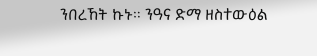ንበረኸት ኩኑ። ንዓና ድማ ዘስተውዕል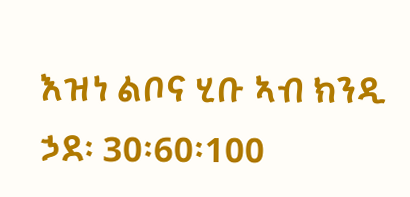እዝነ ልቦና ሂቡ ኣብ ክንዲ ኃደ፡ 30፡60፡100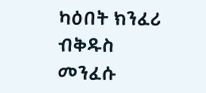ካዕበት ክንፈሪ ብቅዱስ መንፈሱ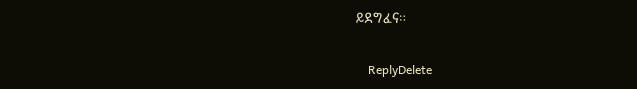ይደግፈና።

    ReplyDelete